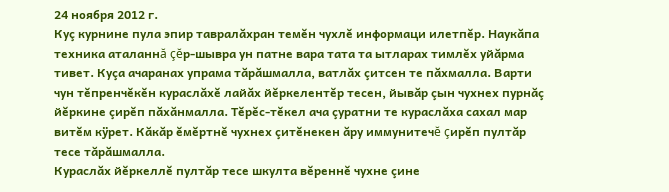24 ноября 2012 г.
Куç курнине пула эпир тавралăхран темĕн чухлĕ информаци илетпĕр. Наукăпа техника аталаннă çĕр-шывра ун патне вара тата та ытларах тимлĕх уйăрма тивет. Куçа ачаранах упрама тăрăшмалла, ватлăх çитсен те пăхмалла. Варти чун тĕпренчĕкĕн кураслăхĕ лайăх йĕркелентĕр тесен, йывăр çын чухнех пурнăç йĕркине çирĕп пăхăнмалла. Тĕрĕс-тĕкел ача çуратни те кураслăха сахал мар витĕм кÿрет. Кăкăр ĕмĕртнĕ чухнех çитĕнекен ăру иммунитечĕ çирĕп пултăр тесе тăрăшмалла.
Кураслăх йĕркеллĕ пултăр тесе шкулта вĕреннĕ чухне çине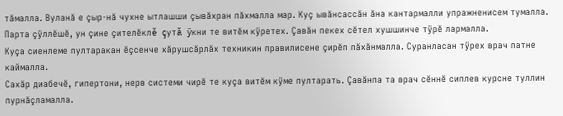тăмалла. Вуланă е çыр-нă чухне ытлашши çывăхран пăхмалла мар. Куç ывăнсассăн ăна кантармалли упражненисем тумалла. Парта çÿллĕшĕ, ун çине çителĕклĕ çутă ÿкни те витĕм кÿретех. Çавăн пекех сĕтел хушшинче тÿрĕ лармалла.
Куçа сиенлеме пултаракан ĕçсенче хăрушсăрлăх техникин правилисене çирĕп пăхăнмалла. Суранласан тÿрех врач патне каймалла.
Сахăр диабечĕ, гипертони, нерв системи чирĕ те куçа витĕм кÿме пултарать. Çавăнпа та врач сĕннĕ сиплев курсне туллин пурнăçламалла.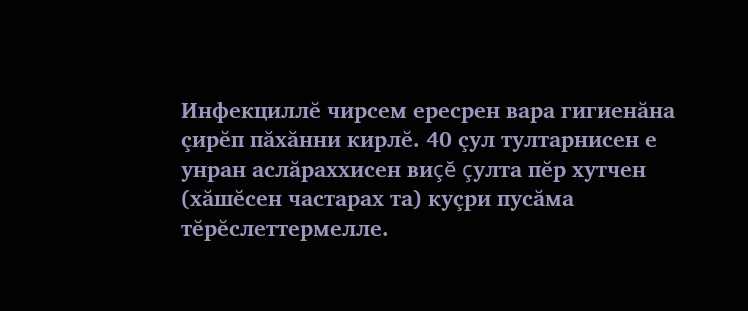Инфекциллĕ чирсем ересрен вара гигиенăна çирĕп пăхăнни кирлĕ. 40 çул тултарнисен е унран аслăраххисен виçĕ çулта пĕр хутчен (хăшĕсен частарах та) куçри пусăма тĕрĕслеттермелле.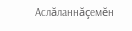Аслăланнăçемĕн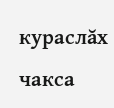кураслăх чакса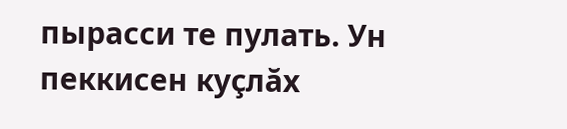пырасси те пулать. Ун пеккисен куçлăх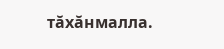тăхăнмалла.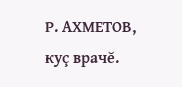Р. АХМЕТОВ, куç врачĕ.